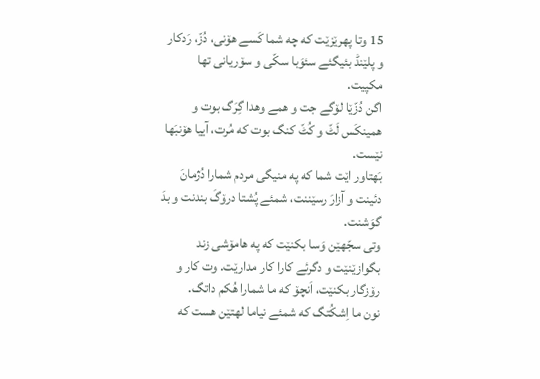15 وتا پهرێزێت که چه شما کَسے هۆنی، دُزّ، رَدکار و پلێنڈ بئیگئے سئوَبا سکّی و سۆریانی تها مکپیت.
اگن دُزّێا لۆگے جت و همے وهدا گِرَگ بوت و همینکَس لَٹّ و کُٹّ کنگ بوت که مُرت، آییا هۆنبَها نێست.
بَهتاور اێت شما که په منیگی مردم شمارا دُژمانَ دئینت و آزارَ رسێننت، شمئے پُشتا درۆگَ بندنت و بدَ گوَشنت.
وتی سجّهێن وَسا بکنێت که په هامۆشی زند بگوازێنێت و دگرئے کارا کار مدارێت. وت کار و رۆزگار بکنێت، اَنچۆ که ما شمارا هُکم داتگ.
نون ما اِشکُتگ که شمئے نیاما لهتێن هست که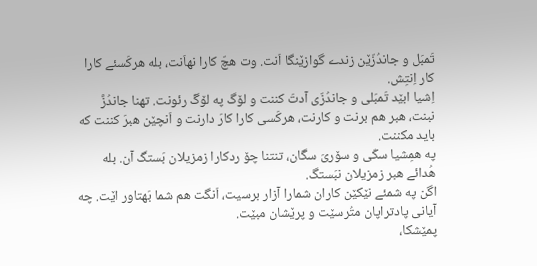تَمبَل و جاندُزّێن زندے گوازێنگا اَنت. وت هچّ کارا نهاَنت، بله هرکَسئے کارا کار اِنتِش.
اِشیا ابێد تَمبَلی و جاندُزّی آدتَ کننت و لۆگ په لۆگَ رئونت. تهنا جاندُزَّ نبنت، هبر هم برنت و کارنت، هرکَسی کارا کارَ دارنت و اَنچێن هبرَ کننت که باید مکننت.
په همِشیا سکّی و سۆریَ سگّان، تنتنا چۆ ردکارا زمزیلان بَستگ آن. بله هُدائے هبر زمزیلان نبَستگ.
اگن په شمئے نێکێن کاران شمارا آزار برسیت، اَنگت هم شما بَهتاور اێت. چه آیانی پادتراپان متُرسێت و پرێشان مبێت.
پمێشکا،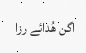اگن هُدائے رزا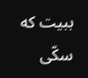ببیت که سکّی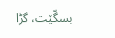بسگّێت، گڑا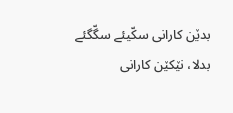بدێن کارانی سکّیئے سگّگئے بدلا، نێکێن کارانی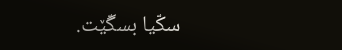سکّیا بسگّێت.